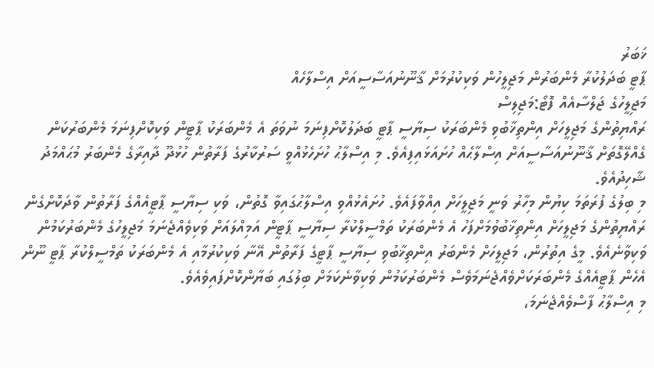ޚަބަރު
ޕާޓީ ބަދަލުކުރާ މެންބަރުން މަޖިލީހުން ވަކިކުރުމަށް ޤާނޫނުއަސާސީއަށް އިސްލާހެއް
މަޖިލީހުގެ ޖަލްސާއެއް ފޮޓޯ:މަޖިލިސް
ރައްޔިތުންގެ މަޖިލީހަށް އިންތިޚާބުވި މެންބަރަކު ސިޔާސީ ޕާޓީ ބަދަލުކޮށްފިނަމަ ނުވަތަ އެ މެންބަރަކު ޕާޓީން ވަކިކޮށްފިނަމަ މެންބަރުކަން ގެއްލޭގޮތަށް ޤާނޫނުއަސާސީއަށް އިސްލާޙެއް ހުށައަޅައިފިއެވެ. މި އިސްލާޙު ހުށަހެޅުއްވީ ސަރުކާރުގެ ފަރާތުން ހުޅުދޫ ދާއިރާގެ މެންބަރު މުޙައްމަދު ޝާހިދުއެވެ.
މި ބިލުގެ ފުރަތަމަ ކިޔުން މިހާރު ވަނީ މަޖިލީހަށް އިއްވާފައެވެ. ހުށައެޅުއްވި އިސްލާޙުގައިވާ ގޮތުން، ވަކި ސިޔާސީ ޕާޓީއެއްގެ ފަރާތުން ވާދަކޮށްގެން ރައްޔިތުންގެ މަޖިލީހަށް އިންތިޚާބުވުމަށްފަހު އެ މެންބަރަކު ތަމްސީލްކުރާ ސިޔާސީ ޕާޓީން އަމިއްލައަށް ވަކިވެއްޖެނަމަ މަޖިލީހުގެ މެންބަރުކަމުން ވަކިވާނެއެވެ. މީގެ އިތުރުން، މަޖިލީހަށް މެންބަރު އިންތިޚާބުވި ސިޔާސީ ޕާޓީގެ ފަރާތުން އޭނާ ވަކިކުރުމާއި އެ މެންބަރަކު ތަމްސީލްކުރާ ޕާޓީ ނޫން އެހެން ޕާޓީއެއްގެ މެންބަރަކަށްވެއްޖެނަމަވެސް މެންބަރުކަމުން ވަކިވާނެކަމަށް ބިލުގައި ބަޔާންކޮށްފައިވެއެވެ.
މި އިސްލާޙު ފާސްވެއްޖެނަމަ،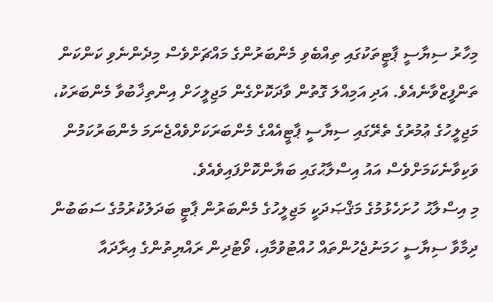މިހާރު ސިޔާސީ ޕާޓީތަކުގައި ތިއްބެވި މެންބަރުންގެ މައްޗަށްވެސް މިދެންނެވި ކަންކަން ތަންފީޒްވާނެއެވެ. އަދި އަމިއްލަ ގޮތުން ވާދަކޮށްގެން މަޖިލީހަށް އިންތިޚާބުވާ މެންބަރަކު، މަޖިލީހުގެ ޢުމުރުގެ ތެރޭގައި ސިޔާސީ ޕާޓީއެއްގެ މެންބަރަކަށްވެއްޖެނަމަ މެންބަރުކަމުން ވަކިވާނެކަމަށްވެސް އައު އިސްލާޙުގައި ބަޔާންކޮށްފައިވެއެވެ.
މި އިސްލާޙު ހުށަހެޅުމުގެ މަޤްޞަދަކީ މަޖިލީހުގެ މެންބަރުން ޕާޓީ ބަދަލުކުރުމުގެ ސަބަބުން ދިމާވާ ސިޔާސީ ހަމަނުޖެހުންތައް ހުއްޓުވުމާއި، ވޯޓުދިން ރައްޔިތުންގެ އިރާދައާ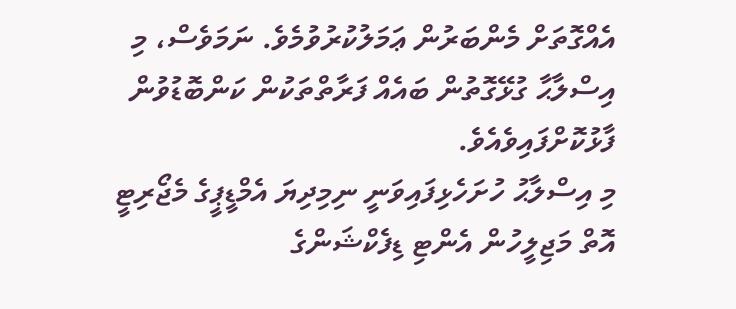އެއްގޮތަށް މެންބަރުން ޢަމަލުކުރުވުމެވެ. ނަމަވެސް، މި އިސްލާޙާ ގުޅޭގޮތުން ބައެއް ފަރާތްތަކުން ކަންބޮޑުވުން ފާޅުކޮށްފައިވެއެވެ.
މި އިސްލާޙު ހުށަހެޅިފައިވަނީ ނިމިދިޔަ އެމްޑީޕީގެ މެޖޯރިޓީ އޮތް މަޖިލީހުން އެންޓި ޑިފެކްޝަންގެ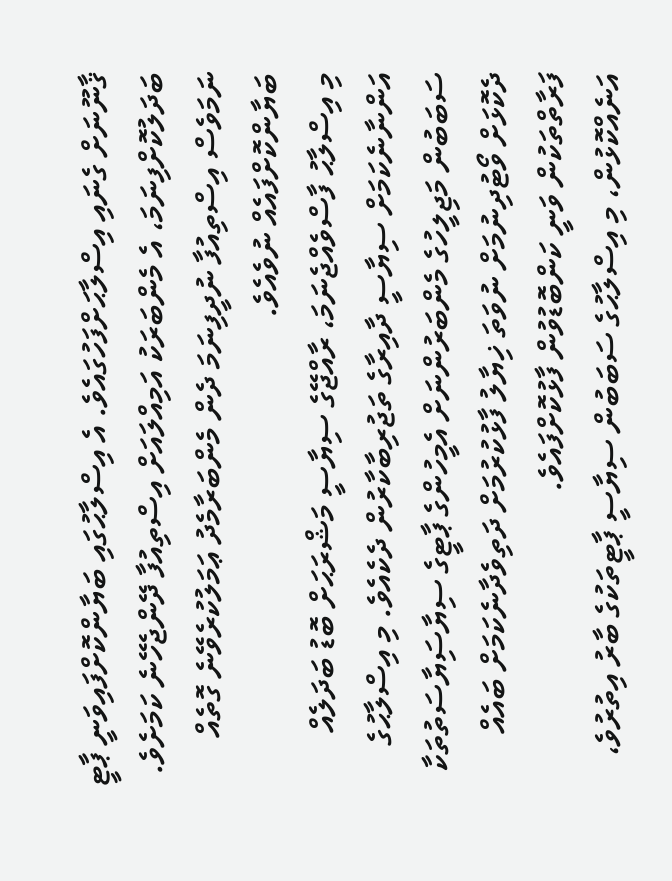ޤާނޫނަށް ގެނައި އިސްލާޙަށްފަހުގައެވެ. އެ އިސްލާޙުގައި ބަޔާންކޮށްފައިވަނީ ޕާޓީ ބަދަލުކޮށްފިނަމަ، އެ މެންބަރަކު އަމިއްލައަށް އިސްތިއުފާ ދޭންޖެހޭނެ ކަމަށެވެ. ނަމަވެސް އިސްތިއުފާ ނުދީފިނަމަ ދެން މެންބަރާމެދު ޢަމަލުކުރެވޭނެ ގޮތެއް ބަޔާންކޮށްފައެއް ނުވެއެވެ.
މި އިސްލާޙު ފާސްވެއްޖެނަމަ، ރާއްޖޭގެ ސިޔާސީ މަޝްރަޙަށް ބޮޑު ބަދަލެއް އަންނާނެކަމަށް ސިޔާސީ ދާއިރާގެ ތަޖުރިބާކާރުން ދެކެއެވެ. މި އިސްލާޙުގެ ސަބަބުން މަޖިލީހުގެ މެންބަރުންނަށް އެމީހުންގެ ޕާޓީގެ ސިޔާސަިޔާސަތުތަކާ ދެކޮޅަށް ވޯޓުދިނުމަށް ނުވަތަ ޚިޔާލު ފާޅުކުރުމަށް ދަތިވެދާނެކަމަށް ބައެއް ފަރާތްތަކުން ވަނީ ކަންބޮޑުވުން ފާޅުކޮށްފައެވެ.
އަނެއްކޮޅުން، މި އިސްލާޙުގެ ސަބަބުން ސިޔާސީ ޕާޓީތަކުގެ ބާރު އިތުރުވެ،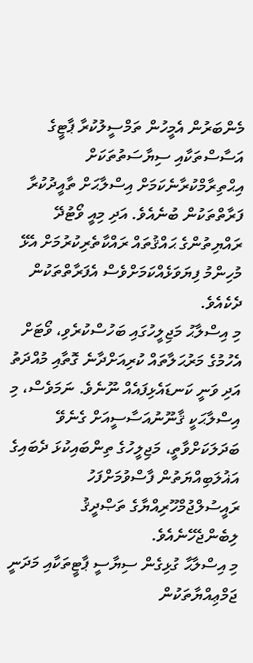މެންބަރުން އެމީހުން ތަމްސީލުކުރާ ޕާޓީގެ އަސާސްތަކާއި ސިޔާސަތުތަކަށް އިޙްތިރާމްކުރާނެކަމަށް އިސްލާޙަށް ތާއީދުކުރާ ފަރާތްތަކުން ބުނެއެވެ. އަދި މިއީ ވޯޓުދޭ ރައްޔިތުންގެ ޙައްޤުތައް ރައްކާތެރިކުރުމަށް އެޅޭ މުހިންމު ފިޔަވަޅެއްކަމަށްވެސް އެފަރާތްތަކުން ދެކެއެވެ.
މި އިސްލާޙު މަޖިލީހުގައި ބަހުސްކުރެވި، ވޯޓަށް އެހުމުގެ މަރުޙަލާތައް ކުރިއަށްދާނެ ގޮތާއި މުއްދަތު އަދި ވަނީ ކަނޑައެޅިފައެއް ނޫނެވެ. ނަމަވެސް، މި އިސްލާޙަކީ ޤާނޫނުއަސާސީއަށް ގެނެވޭ ބަދަލަކަށްވާތީ، މަޖިލީހުގެ ތިންބައިކުޅަ ދެބައިގެ އަޣުލަބިއްޔަތުން ފާސްވުމަށްފަހު ރައީސުލްޖުމްހޫރިއްޔާގެ ތަޞްދީޤު ލިބެންޖެހޭނެއެވެ.
މި އިސްލާޙާ ގުޅިގެން ސިޔާސީ ޕާޓީތަކާއި މަދަނީ ޖަމްޢިއްޔާތަކުން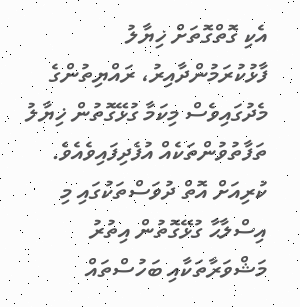އެކި ގޮތްގޮތަށް ޚިޔާލު ފާޅުކުރަމުންދާއިރު، ރައްޔިތުންގެ މެދުގައިވެސް މިކަމާ ގުޅޭގޮތުން ޚިޔާލު ތަފާތުވުންތަކެއް އުފެދިފައިވެއެވެ. ކުރިއަށް އޮތް ދުވަސްތަކުގައި މި އިސްލާޙާ ގުޅޭގޮތުން އިތުރު މަޝްވަރާތަކާއި ބަހުސްތައް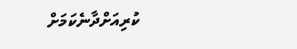ކުރިއަށްދާނެކަމަށް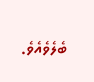ބެލެވެއެވެ.